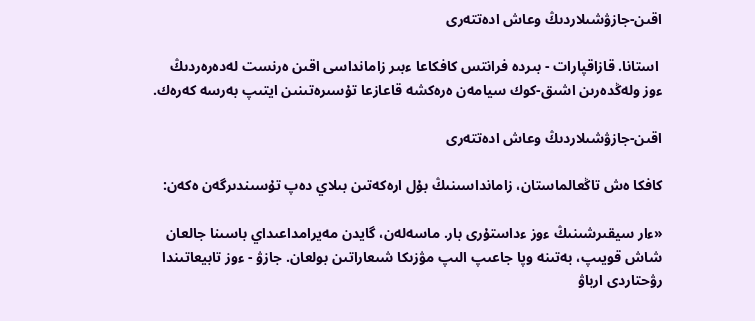اقىن-جازۋشىلاردىڭ وعاش ادەتتەرى

 استانا. قازاقپارات - بىردە فرانتس كافكاعا ءبىر زامانداسى اقىن ەرنست لەدەرەردىڭ ءوز ولەڭدەرىن اشىق-كوك سيامەن ەرەكشە قاعازعا تۇسىرەتىنىن ايتىپ بەرسە كەرەك.

اقىن-جازۋشىلاردىڭ وعاش ادەتتەرى

كافكا ەش تاڭعالماستان، زامانداسىنىڭ بۇل ارەكەتىن بىلاي دەپ تۇسىندىرگەن ەكەن:

«ءار سيقىرشىنىڭ ءوز ءداستۇرى بار. ماسەلەن، گايدن مەيرامداعىداي باسىنا جالعان شاش قويىپ، بەتىنە وپا جاعىپ الىپ مۋزىكا شىعاراتىن بولعان. جازۋ - ءوز تابيعاتىندا رۋحتاردى ارباۋ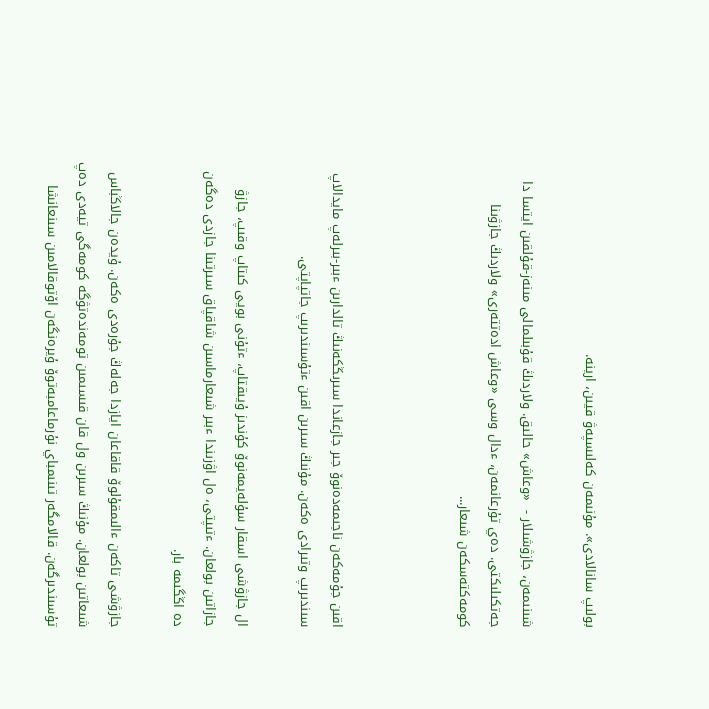بولىپ سانالادى». مۇنىمەن كەلىسپەۋ قيىن، ارينە.

شىنىمەن، جازۋشىلار -  «وعاش» حالىق. ولاردىڭ قۇبىلمالى مىنەز-قۇلقىن ايتسا دا جەتكىلىكتى. دەي تۇرعانمەن، ءدال وسى «وعاش ادەتتەرى» ولاردىڭ جازۋىنا كومەكتەسكەن شىعار...



اقىن جۇمەكەن ناجىمەدەنوۆ جىر جازعاندا سىرىڭكەنىڭ تالدارىن ءبىر-بىرلەپ مايدالاپ سىندىرىپ وتىرادى ەكەن. مۇنىڭ سىرىن اقىن ءتۇسىندىرىپ جاتپاپتى.

ال جازۋشى اسقار سۇلەيمەنوۆ كۇندىز ۇيىقتاپ، ءتۇنى بويى كىتاپ وقىپ، جازۋ جازاتىن بولعان. ءتىپتى، ەل اۋزىندا ءبىر شىعارماسىن شاقپاق سىرتىنا جازدى دەگەن دە اڭگىمە بار.

جازۋشى تاكەن ءالىمقۇلوۆ قاقاعان ايازدا جەلەڭ جۇرەدى ەكەن. ۇيدەن جالاڭباس شىعاتىن بولعان. مۇنىڭ سىرىن ول قان قىسىمىن تومەندەتۋگە كومەگى تيەدى دەپ تۇسىندىرگەن. قالامگەر تىنىمباي نۇرماعامبەتوۆ ۇيرەنگەن اۆتوقالامىن سىنعانشا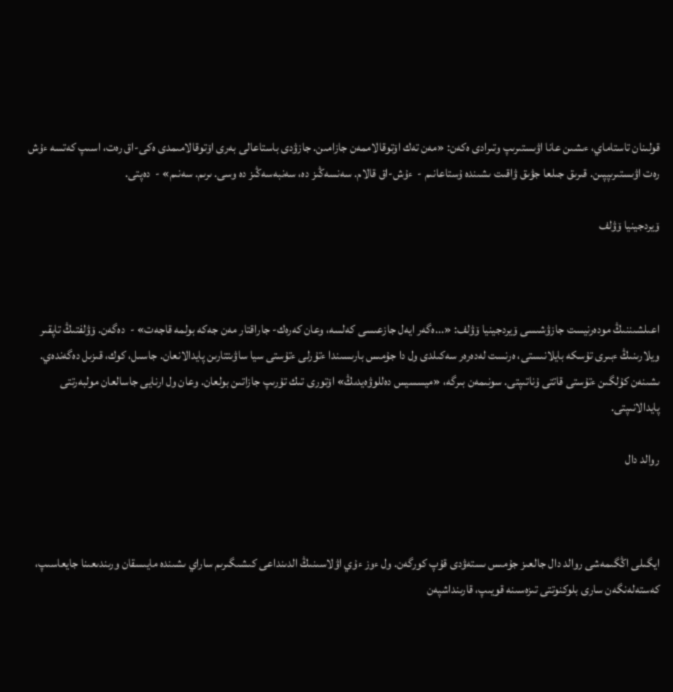قولىنان تاستاماي، ءىشىن عانا اۋىستىرىپ وتىرادى ەكەن: «مەن تەك اۆتوقالاممەن جازامىن. جازۋدى باستاعالى بەرى اۆتوقالامىمدى ەكى-اق رەت، اسىپ كەتسە ءۇش رەت اۋىستىرىپپىن. قىرىق جىلعا جۋىق ۋاقىت ىشىندە ۇستاعانىم -  ءۇش-اق قالام. سەنسەڭىز دە، سەنبەسەڭىز دە وسى. ىرىم. سەنىم» -  دەپتى.

ۆيردجينيا ۆۋلف



اعىلشىننىڭ مودەرنيست جازۋشىسى ۆيردجينيا ۆۋلف: «...ەگەر ايەل جازعىسى كەلسە، وعان كەرەك- جاراقتار مەن جەكە بولمە قاجەت» -  دەگەن. ۆۋلفتىڭ تاپقىر ويلارىنىڭ ءبىرى تۇسكە بايلانىستى، ەرنست لەدەرەر سەكىلدى ول دا جۇمىس بارىسىندا ءتۇرلى ءتۇستى سيا ساۋىتتارىن پايدالانعان. جاسىل، كوك، قىزىل دەگەندەي. ىشىنەن كۇلگىن ءتۇستى قاتتى ۇناتىپتى. سونىمەن بىرگە، «ميسسيس دەللوۋەيدىڭ» اۆتورى تىك تۇرىپ جازاتىن بولعان. وعان ول ارنايى جاسالعان مولبەرتتى پايدالانىپتى.

روالد دال



ايگىلى اڭگىمەشى روالد دال جالعىز جۇمىس ىستەۋدى قۇپ كورگەن. ول ءوز ءۇي اۋلاسىنىڭ الدىنداعى كىشىگىرىم ساراي ىشىندە مايىسقان ورىندىعىنا جايعاسىپ، كەستەلەنگەن سارى بلوكنوتتى تىزەسىنە قويىپ، قارىنداشپەن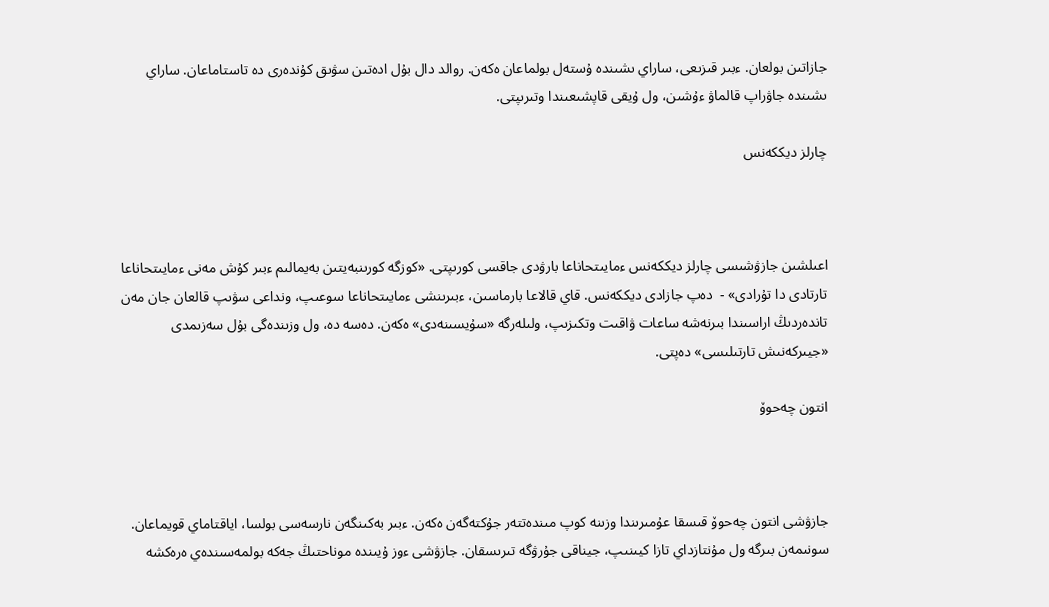جازاتىن بولعان. ءبىر قىزىعى، ساراي ىشىندە ۇستەل بولماعان ەكەن. روالد دال بۇل ادەتىن سۋىق كۇندەرى دە تاستاماعان. ساراي ىشىندە جاۋراپ قالماۋ ءۇشىن، ول ۇيقى قاپشىعىندا وتىرىپتى.

چارلز ديككەنس



اعىلشىن جازۋشىسى چارلز ديككەنس ءمايىتحاناعا بارۋدى جاقسى كورىپتى. «كوزگە كورىنبەيتىن بەيمالىم ءبىر كۇش مەنى ءمايىتحاناعا تارتادى دا تۇرادى» -  دەپ جازادى ديككەنس. قاي قالاعا بارماسىن، ءبىرىنشى ءمايىتحاناعا سوعىپ، ونداعى سۋىپ قالعان جان مەن تاندەردىڭ اراسىندا بىرنەشە ساعات ۋاقىت وتكىزىپ، ولىلەرگە «سۇيسىنەدى» ەكەن. دەسە دە، ول وزىندەگى بۇل سەزىمدى «جيىركەنىش تارتىلىسى» دەپتى.

انتون چەحوۆ



جازۋشى انتون چەحوۆ قىسقا عۇمىرىندا وزىنە كوپ مىندەتتەر جۇكتەگەن ەكەن. ءبىر بەكىنگەن نارسەسى بولسا، اياقتاماي قويماعان. سونىمەن بىرگە ول مۇنتازداي تازا كيىنىپ، جيناقى جۇرۋگە تىرىسقان. جازۋشى ءوز ۇيىندە موناحتىڭ جەكە بولمەسىندەي ەرەكشە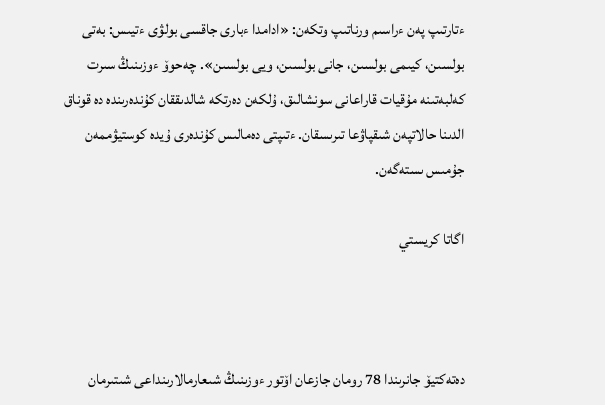ءتارتىپ پەن ءراسىم ورناتىپ وتكەن: «ادامدا ءبارى جاقسى بولۋى ءتيىس: بەتى بولسىن، كيىمى بولسىن، جانى بولسىن، ويى بولسىن». چەحوۆ ءوزىنىڭ سىرت كەلبەتىنە مۇقيات قاراعانى سونشالىق، ۇلكەن دەرتكە شالدىققان كۇندەرىندە دە قوناق الدىنا حالاتپەن شىقپاۋعا تىرىسقان. ءتىپتى دەمالىس كۇندەرى ۇيدە كوستيۋممەن جۇمىس ىستەگەن.

اگاتا كريستي



دەتەكتيۆ جانرىندا 78 رومان جازعان اۆتور ءوزىنىڭ شىعارمالارىنداعى شىتىرمان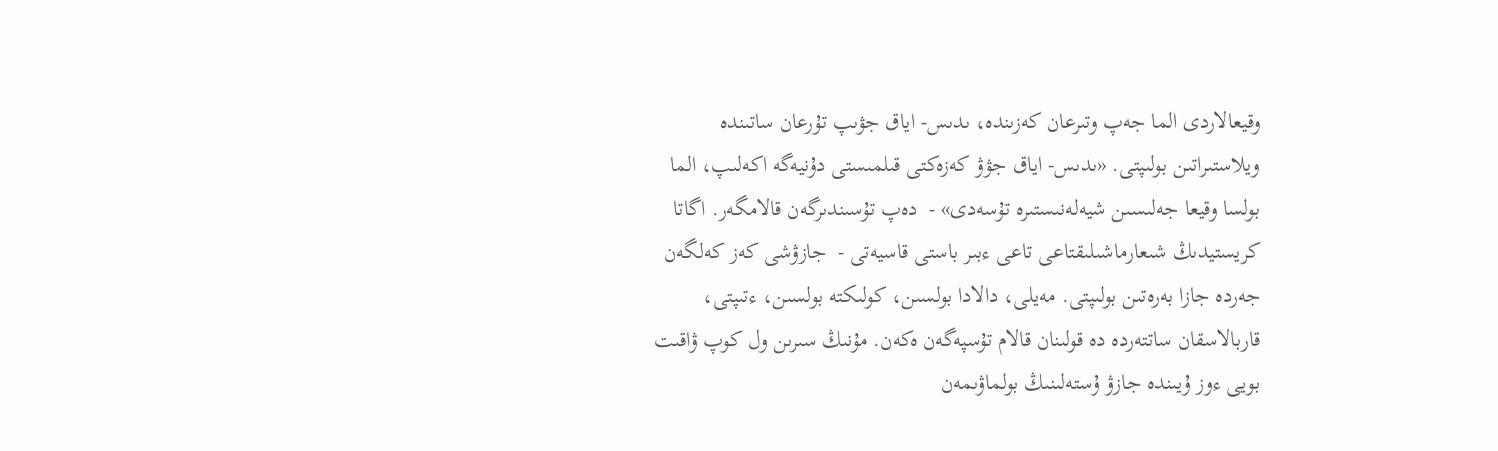وقيعالاردى الما جەپ وتىرعان كەزىندە، ىدىس- اياق جۋىپ تۇرعان ساتىندە ويلاستىراتىن بولىپتى. «ىدىس- اياق جۋۋ كەزەكتى قىلمىستى دۇنيەگە اكەلىپ، الما بولسا وقيعا جەلىسىن شيەلەنىستىرە تۇسەدى» -  دەپ تۇسىندىرگەن قالامگەر. اگاتا كريستيدىڭ شىعارماشىلىقتاعى تاعى ءبىر باستى قاسيەتى -  جازۋشى كەز كەلگەن جەردە جازا بەرەتىن بولىپتى. مەيلى، دالادا بولسىن، كولىكتە بولسىن، ءتىپتى، قاربالاسقان ساتتەردە دە قولىنان قالام تۇسپەگەن ەكەن. مۇنىڭ سىرىن ول كوپ ۋاقىت بويى ءوز ۇيىندە جازۋ ۇستەلىنىڭ بولماۋىمەن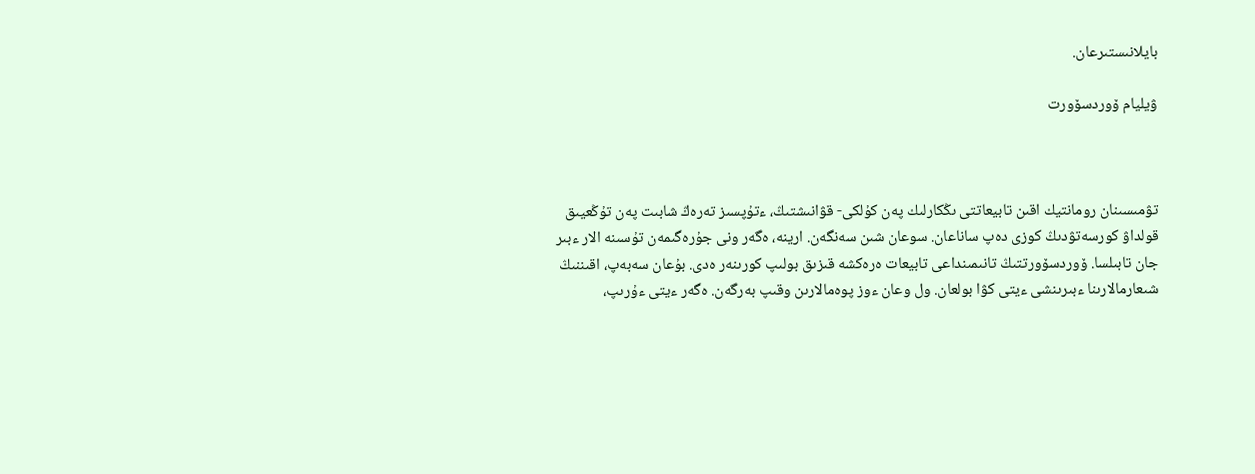بايلانىستىرعان.

ۋيليام ۆوردسۆورت



تۋمىسىنان رومانتيك اقىن تابيعاتتى ىڭكارلىك پەن كۇلكى- قۋانىشتىڭ، ءتۇپسىز تەرەڭ شابىت پەن تۇڭعيىق قولداۋ كورسەتۋدىڭ كوزى دەپ ساناعان. سوعان شىن سەنگەن. ارينە، ەگەر ونى جۇرەگىمەن تۇسىنە الار ءبىر جان تابىلسا. ۆوردسۆورتتىڭ تانىمىنداعى تابيعات ەرەكشە قىزىق بولىپ كورىنەر ەدى. بۇعان سەبەپ، اقىننىڭ شىعارمالارىنا ءبىرىنشى ءيتى كۋا بولعان. ول وعان ءوز پوەمالارىن وقىپ بەرگەن. ەگەر ءيتى ءۇرىپ،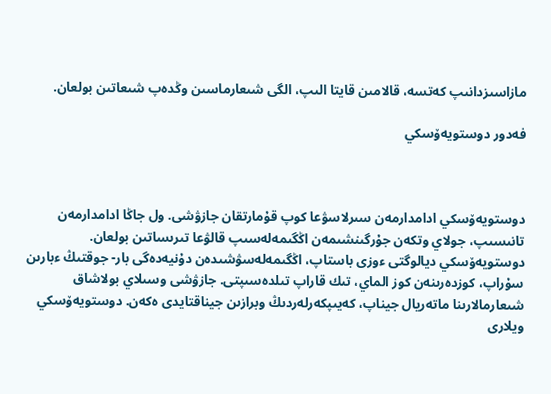مازاسىزدانىپ كەتسە، قالامىن قايتا الىپ، الگى شىعارماسىن وڭدەپ شىعاتىن بولعان.

فەدور دوستويەۆسكي



دوستويەۆسكي ادامدارمەن سىرلاسۋعا كوپ قۇمارتقان جازۋشى. ول جاڭا ادامدارمەن تانىسىپ، جولاي وتكەن جۇرگىنشىمەن اڭگىمەلەسىپ قالۋعا تىرىساتىن بولعان. دوستويەۆسكي ديالوگتى ءوزى باستاپ، اڭگىمەلەسۋشىدەن دۇنيەدەگى بار- جوقتىڭ ءبارىن سۇراپ، كوزدەرىنەن كوز الماي، تىك قاراپ تىلدەسىپتى. جازۋشى وسىلاي بولاشاق شىعارمالارىنا ماتەريال جيناپ، كەيىپكەرلەردىڭ وبرازىن جيناقتايدى ەكەن. دوستويەۆسكي ويلارى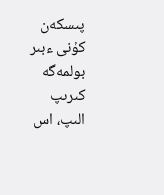پىسكەن كۇنى ءبىر بولمەگە كىرىپ الىپ، اس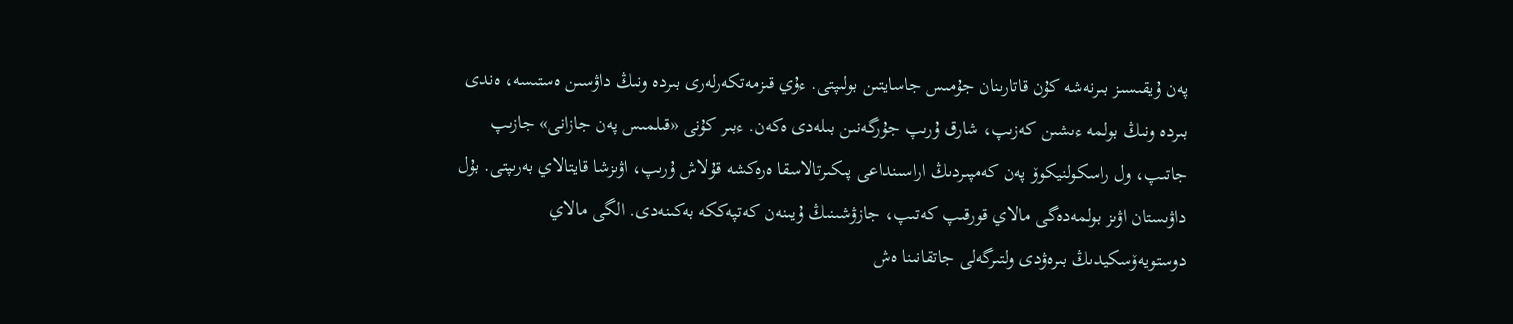پەن ۇيقىسىز بىرنەشە كۇن قاتارىنان جۇمىس جاسايتىن بولىپتى. ءۇي قىزمەتكەرلەرى بىردە ونىڭ داۋسىن ەستىسە، ەندى بىردە ونىڭ بولمە ءىشىن كەزىپ، شارق ۇرىپ جۇرگەنىن بىلەدى ەكەن. ءبىر كۇنى «قىلمىس پەن جازانى» جازىپ جاتىپ، ول راسكولنيكوۆ پەن كەمپىردىڭ اراسىنداعى پىكىرتالاسقا ەرەكشە قۇلاش ۇرىپ، اۋىزشا قايتالاي بەرىپتى. بۇل داۋىستان اۋىز بولمەدەگى مالاي قورقىپ كەتىپ، جازۋشىنىڭ ۇيىنەن كەتپەككە بەكىنەدى. الگى مالاي دوستويەۆسكيدىڭ بىرەۋدى ولتىرگەلى جاتقانىنا ەش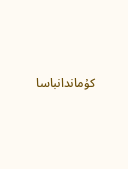كۇماندانباسا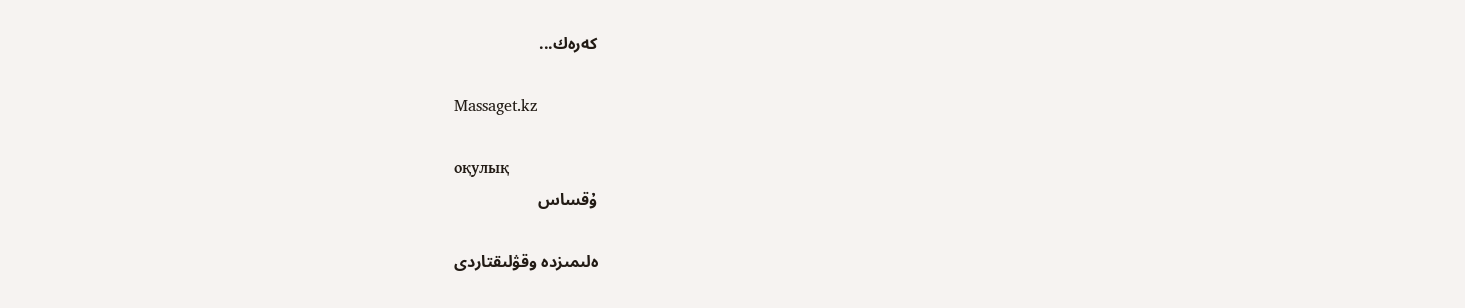كەرەك...

Massaget.kz

оқулық
ۇقساس

ەلىمىزدە وقۋلىقتاردى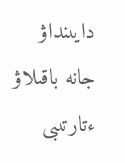دايىنداۋ جانە باقىلاۋ ءتارتىبى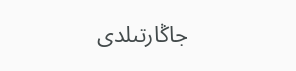جاڭارتىلدى